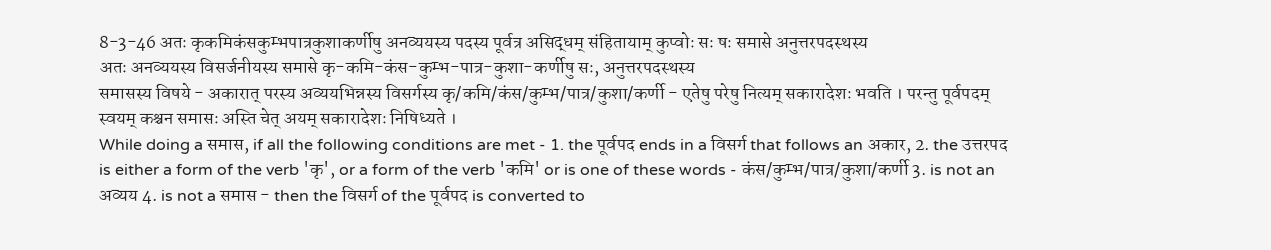8-3-46 अतः कृकमिकंसकुम्भपात्रकुशाकर्णीषु अनव्ययस्य पदस्य पूर्वत्र असिद्धम् संहितायाम् कुप्वोः सः षः समासे अनुत्तरपदस्थस्य
अतः अनव्ययस्य विसर्जनीयस्य समासे कृ-कमि-कंस-कुम्भ-पात्र-कुशा-कर्णीषु सः, अनुत्तरपदस्थस्य
समासस्य विषये - अकारात् परस्य अव्ययभिन्नस्य विसर्गस्य कृ/कमि/कंस/कुम्भ/पात्र/कुशा/कर्णी - एतेषु परेषु नित्यम् सकारादेशः भवति । परन्तु पूर्वपदम् स्वयम् कश्चन समासः अस्ति चेत् अयम् सकारादेशः निषिध्यते ।
While doing a समास, if all the following conditions are met - 1. the पूर्वपद ends in a विसर्ग that follows an अकार, 2. the उत्तरपद is either a form of the verb 'कृ', or a form of the verb 'कमि' or is one of these words - कंस/कुम्भ/पात्र/कुशा/कर्णी 3. is not an अव्यय 4. is not a समास - then the विसर्ग of the पूर्वपद is converted to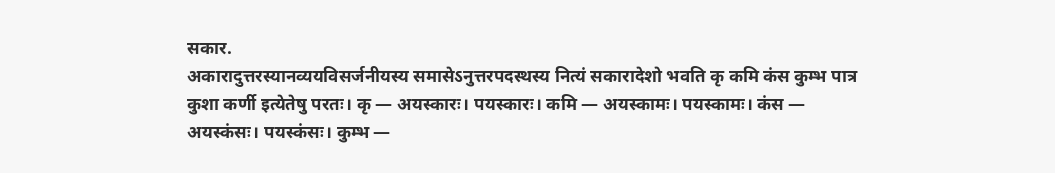सकार.
अकारादुत्तरस्यानव्ययविसर्जनीयस्य समासेऽनुत्तरपदस्थस्य नित्यं सकारादेशो भवति कृ कमि कंस कुम्भ पात्र कुशा कर्णी इत्येतेषु परतः। कृ — अयस्कारः। पयस्कारः। कमि — अयस्कामः। पयस्कामः। कंस — अयस्कंसः। पयस्कंसः। कुम्भ —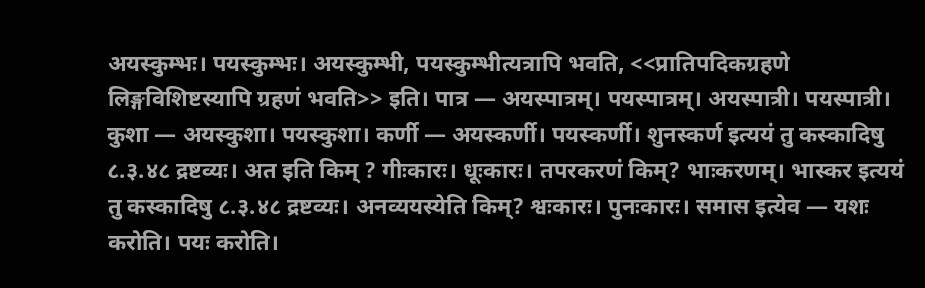अयस्कुम्भः। पयस्कुम्भः। अयस्कुम्भी, पयस्कुम्भीत्यत्रापि भवति, <<प्रातिपदिकग्रहणे लिङ्गविशिष्टस्यापि ग्रहणं भवति>> इति। पात्र — अयस्पात्रम्। पयस्पात्रम्। अयस्पात्री। पयस्पात्री। कुशा — अयस्कुशा। पयस्कुशा। कर्णी — अयस्कर्णी। पयस्कर्णी। शुनस्कर्ण इत्ययं तु कस्कादिषु ८.३.४८ द्रष्टव्यः। अत इति किम् ? गीःकारः। धूःकारः। तपरकरणं किम्? भाःकरणम्। भास्कर इत्ययं तु कस्कादिषु ८.३.४८ द्रष्टव्यः। अनव्ययस्येति किम्? श्वःकारः। पुनःकारः। समास इत्येव — यशः करोति। पयः करोति।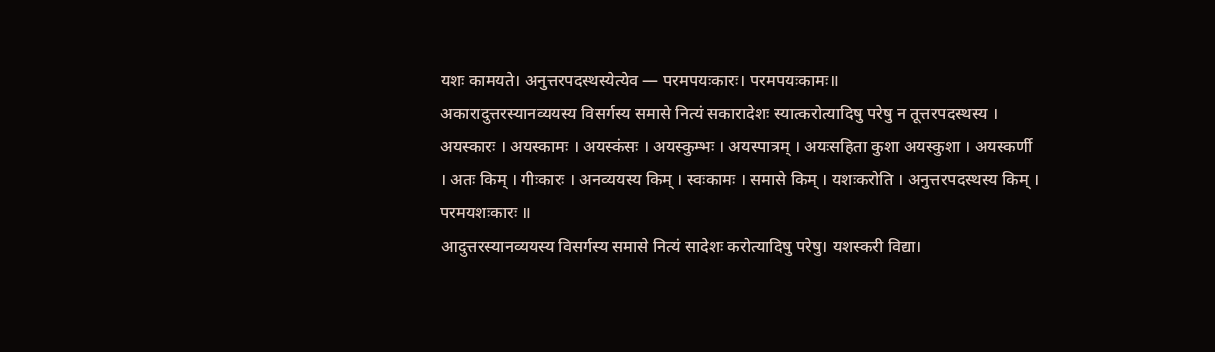यशः कामयते। अनुत्तरपदस्थस्येत्येव — परमपयःकारः। परमपयःकामः॥
अकारादुत्तरस्यानव्ययस्य विसर्गस्य समासे नित्यं सकारादेशः स्यात्करोत्यादिषु परेषु न तूत्तरपदस्थस्य । अयस्कारः । अयस्कामः । अयस्कंसः । अयस्कुम्भः । अयस्पात्रम् । अयःसहिता कुशा अयस्कुशा । अयस्कर्णी । अतः किम् । गीःकारः । अनव्ययस्य किम् । स्वःकामः । समासे किम् । यशःकरोति । अनुत्तरपदस्थस्य किम् । परमयशःकारः ॥
आदुत्तरस्यानव्ययस्य विसर्गस्य समासे नित्यं सादेशः करोत्यादिषु परेषु। यशस्करी विद्या।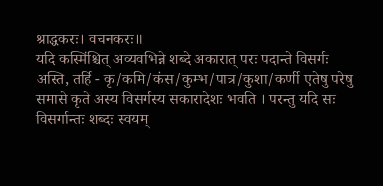श्राद्धकरः। वचनकरः॥
यदि कस्मिंश्चित् अव्यवभिन्ने शब्दे अकारात् परः पदान्ते विसर्गः अस्ति, तर्हि - कृ/कमि/कंस/कुम्भ/पात्र/कुशा/कर्णी एतेषु परेषु समासे कृते अस्य विसर्गस्य सकारादेशः भवति । परन्तु यदि सः विसर्गान्तः शब्दः स्वयम्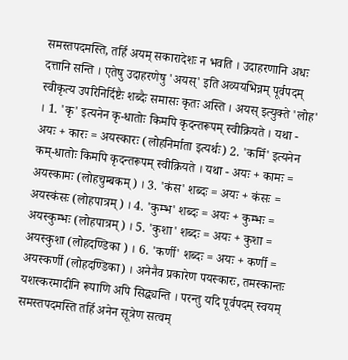समस्तपदमस्ति, तर्हि अयम् सकारादेशः न भवति । उदाहरणानि अधः दत्तानि सन्ति । एतेषु उदाहरणेषु 'अयस्' इति अव्ययभिन्नम् पूर्वपदम् स्वीकृत्य उपरिनिर्दिष्टैः शब्दैः समासः कृतः अस्ति । अयस् इत्युक्ते 'लोह' । 1. 'कृ' इत्यनेन कृ-धातोः किमपि कृदन्तरूपम् स्वीक्रियते । यथा - अयः + कारः = अयस्कारः (लोहनिर्माता इत्यर्थः) 2. 'कमिँ' इत्यनेन कम्-धातोः किमपि कृदन्तरूपम् स्वीक्रियते । यथा - अयः + कामः = अयस्कामः (लोहचुम्बकम्) । 3. 'कंस' शब्दः = अयः + कंसः = अयस्कंसः (लोहपात्रम्) । 4. 'कुम्भ' शब्दः = अयः + कुम्भः = अयस्कुम्भः (लोहपात्रम्) । 5. 'कुशा' शब्दः = अयः + कुशा = अयस्कुशा (लोहदण्डिका ) । 6. 'कर्णी' शब्दः = अयः + कर्णी = अयस्कर्णी (लोहदण्डिका) । अनेनैव प्रकारेण पयस्कारः, तमस्कान्तः यशस्करमादीनि रूपाणि अपि सिद्ध्यन्ति । परन्तु यदि पूर्वपदम् स्वयम् समस्तपदमस्ति तर्हि अनेन सूत्रेण सत्वम्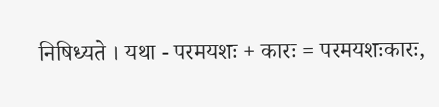निषिध्यते । यथा - परमयशः + कारः = परमयशःकारः,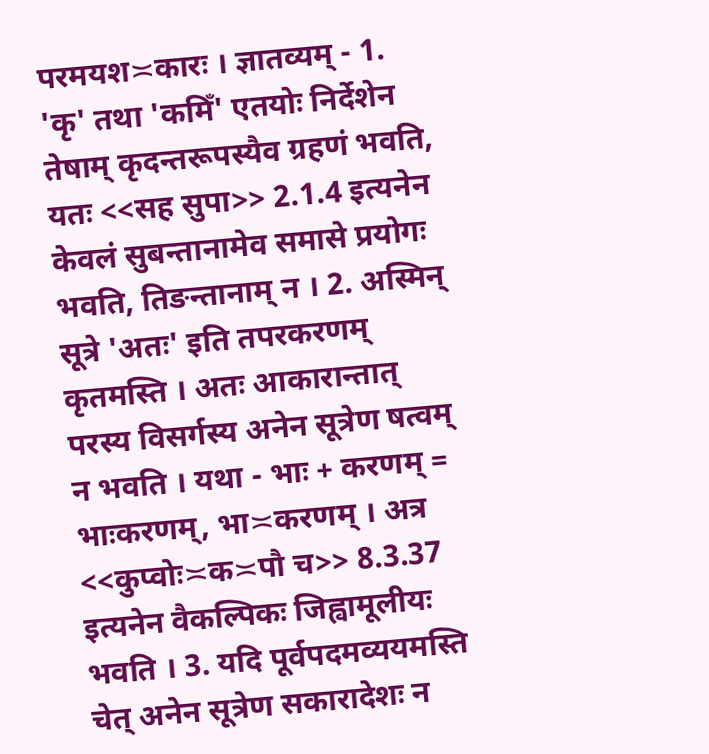परमयश≍कारः । ज्ञातव्यम् - 1. 'कृ' तथा 'कमिँ' एतयोः निर्देशेन तेषाम् कृदन्तरूपस्यैव ग्रहणं भवति, यतः <<सह सुपा>> 2.1.4 इत्यनेन केवलं सुबन्तानामेव समासे प्रयोगः भवति, तिङन्तानाम् न । 2. अस्मिन् सूत्रे 'अतः' इति तपरकरणम् कृतमस्ति । अतः आकारान्तात् परस्य विसर्गस्य अनेन सूत्रेण षत्वम् न भवति । यथा - भाः + करणम् = भाःकरणम्, भा≍करणम् । अत्र <<कुप्वोः≍क≍पौ च>> 8.3.37 इत्यनेन वैकल्पिकः जिह्वामूलीयः भवति । 3. यदि पूर्वपदमव्ययमस्ति चेत् अनेन सूत्रेण सकारादेशः न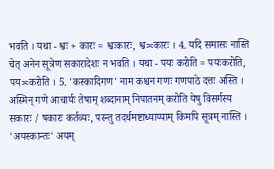भवति । यथा - श्वः + कारः = श्वःकारः, श्व≍कारः । 4. यदि समासः नास्ति चेत् अनेन सूत्रेण सकारादेशः न भवति । यथा - पयः करोति = पयःकरोति, पय≍करोति । 5. 'कस्कादिगण' नाम कश्चन गणः गणपाठे दत्तः अस्ति । अस्मिन् गणे आचार्यः तेषाम् शब्दानाम् निपातनम् करोति येषु विसर्गस्य सकारः / षकारः कर्तव्यः, परन्तु तदर्थमष्टाध्याय्याम् किमपि सूत्रम् नास्ति । 'अयस्कान्तः' अयम्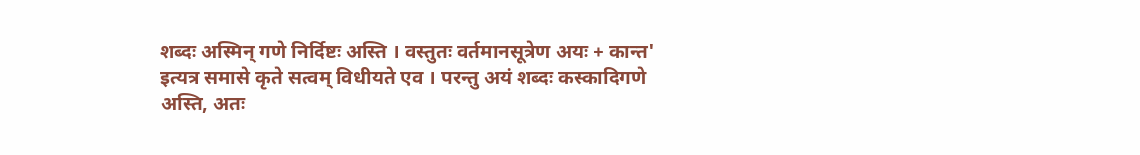शब्दः अस्मिन् गणे निर्दिष्टः अस्ति । वस्तुतः वर्तमानसूत्रेण अयः + कान्त' इत्यत्र समासे कृते सत्वम् विधीयते एव । परन्तु अयं शब्दः कस्कादिगणे अस्ति, अतः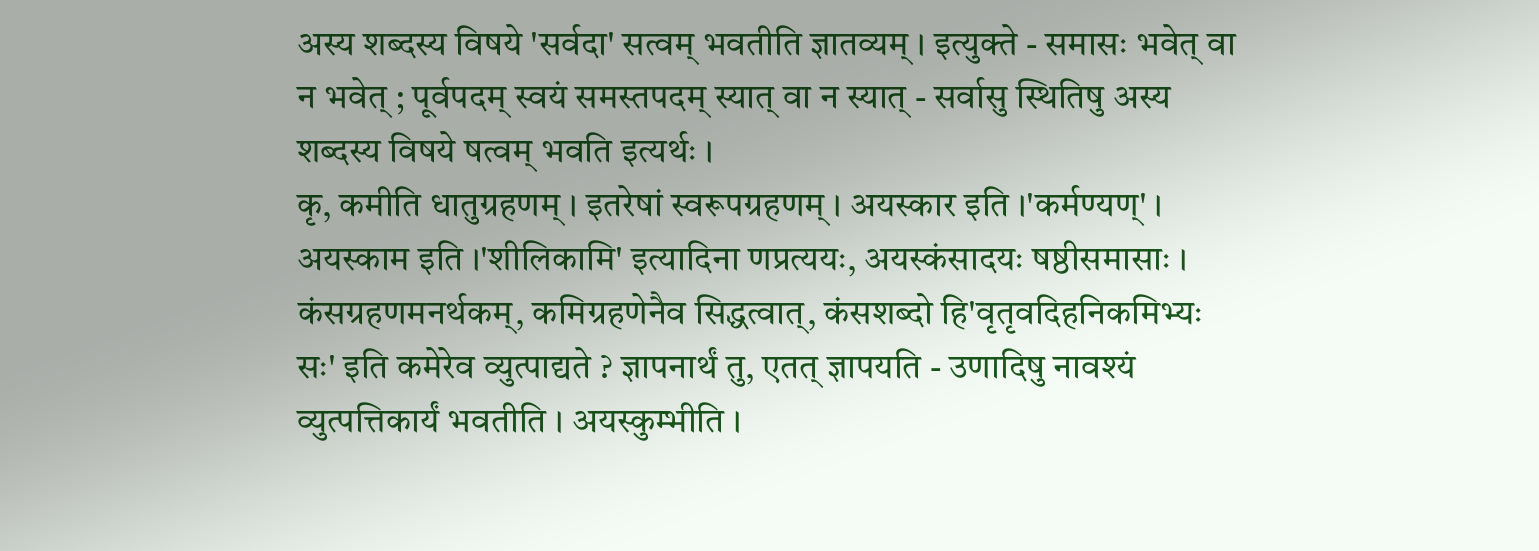अस्य शब्दस्य विषये 'सर्वदा' सत्वम् भवतीति ज्ञातव्यम् । इत्युक्ते - समासः भवेत् वा न भवेत् ; पूर्वपदम् स्वयं समस्तपदम् स्यात् वा न स्यात् - सर्वासु स्थितिषु अस्य शब्दस्य विषये षत्वम् भवति इत्यर्थः ।
कृ, कमीति धातुग्रहणम् । इतरेषां स्वरूपग्रहणम् । अयस्कार इति ।'कर्मण्यण्' । अयस्काम इति ।'शीलिकामि' इत्यादिना णप्रत्ययः, अयस्कंसादयः षष्ठीसमासाः । कंसग्रहणमनर्थकम्, कमिग्रहणेनैव सिद्धत्वात्, कंसशब्दो हि'वृतृवदिहनिकमिभ्यः सः' इति कमेरेव व्युत्पाद्यते ? ज्ञापनार्थं तु, एतत् ज्ञापयति - उणादिषु नावश्यं व्युत्पत्तिकार्यं भवतीति । अयस्कुम्भीति ।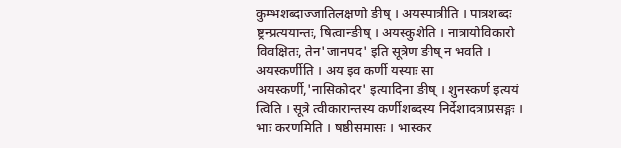कुम्भशब्दाज्जातिलक्षणो ङीष् । अयस्पात्रीति । पात्रशब्दः ष्ट्रन्प्रत्ययान्तः, षित्वान्ङीष् । अयस्कुशेति । नात्रायोविकारो विवक्षितः, तेन'जानपद' इति सूत्रेण ङीष् न भवति । अयस्कर्णीति । अय इव कर्णी यस्याः सा अयस्कर्णी,'नासिकोदर' इत्यादिना ङीष् । शुनस्कर्ण इत्ययं त्विति । सूत्रे त्वीकारान्तस्य कर्णीशब्दस्य निर्देशादत्राप्रसङ्गः । भाः करणमिति । षष्ठीसमासः । भास्कर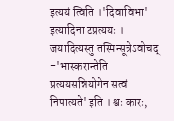इत्ययं त्विति ।'दिवाविभा' इत्यादिना टप्रत्ययः । जयादित्यस्तु तस्मिन्सूत्रेऽवोचद् -'भास्करान्तेति प्रत्ययसन्नियोगेन सत्वं निपात्यते' इति । श्वः कारः,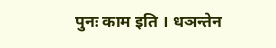पुनः काम इति । धञन्तेन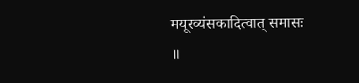मयूरव्यंसकादित्वात् समासः ॥